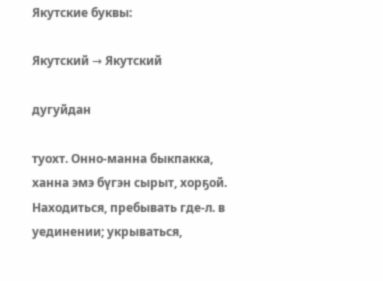Якутские буквы:

Якутский → Якутский

дугуйдан

туохт. Онно-манна быкпакка, ханна эмэ бүгэн сырыт, хорҕой. Находиться, пребывать где-л. в уединении; укрываться,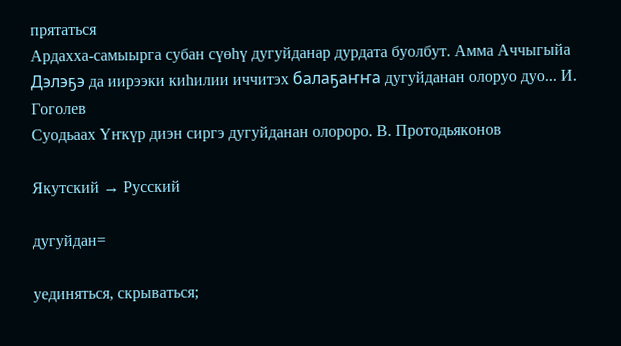прятаться
Ардахха-самыырга субан сүөһү дугуйданар дурдата буолбут. Амма Аччыгыйа
Дэлэҕэ да иирээки киһилии иччитэх балаҕаҥҥа дугуйданан олоруо дуо... И. Гоголев
Суодьаах Үҥкүр диэн сиргэ дугуйданан олороро. В. Протодьяконов

Якутский → Русский

дугуйдан=

уединяться, скрываться;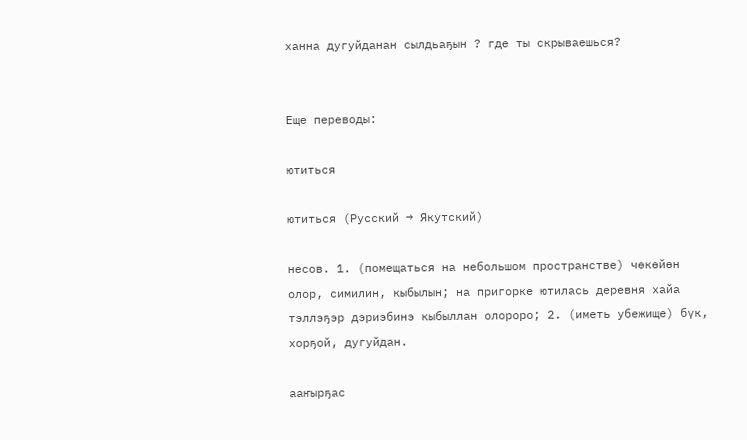ханна дугуйданан сылдьаҕын ? где ты скрываешься?


Еще переводы:

ютиться

ютиться (Русский → Якутский)

несов. 1. (помещаться на небольшом пространстве) чөкөйөн олор, симилин, кыбылын; на пригорке ютилась деревня хайа тэллэҕэр дэриэбинэ кыбыллан олороро; 2. (иметь убежище) бүк, хорҕой, дугуйдан.

ааҥырҕас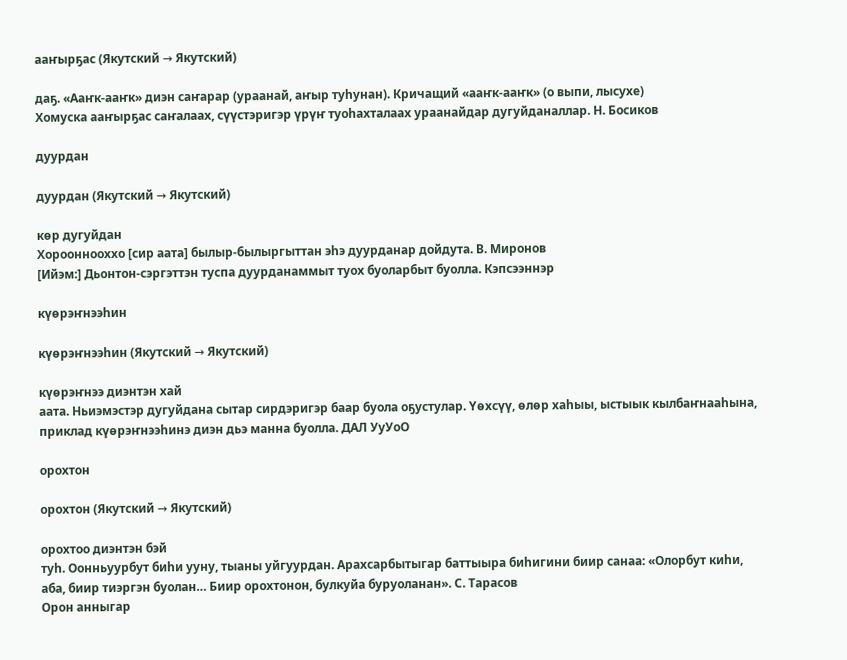ааҥырҕас (Якутский → Якутский)

даҕ. «Ааҥк-ааҥк» диэн саҥарар (ураанай, аҥыр туһунан). Кричащий «ааҥк-ааҥк» (о выпи, лысухе)
Хомуска ааҥырҕас саҥалаах, сүүстэригэр үрүҥ туоһахталаах ураанайдар дугуйданаллар. Н. Босиков

дуурдан

дуурдан (Якутский → Якутский)

көр дугуйдан
Хорооннооххо [сир аата] былыр-былыргыттан эһэ дуурданар дойдута. В. Миронов
[Ийэм:] Дьонтон-сэргэттэн туспа дуурданаммыт туох буоларбыт буолла. Кэпсээннэр

күөрэҥнээһин

күөрэҥнээһин (Якутский → Якутский)

күөрэҥнээ диэнтэн хай
аата. Ньиэмэстэр дугуйдана сытар сирдэригэр баар буола оҕустулар. Үөхсүү, өлөр хаһыы, ыстыык кылбаҥнааһына, приклад күөрэҥнээһинэ диэн дьэ манна буолла. ДАЛ УуУоО

орохтон

орохтон (Якутский → Якутский)

орохтоо диэнтэн бэй
туһ. Оонньуурбут биһи ууну, тыаны уйгуурдан. Арахсарбытыгар баттыыра биһигини биир санаа: «Олорбут киһи, аба, биир тиэргэн буолан… Биир орохтонон, булкуйа буруоланан». С. Тарасов
Орон анныгар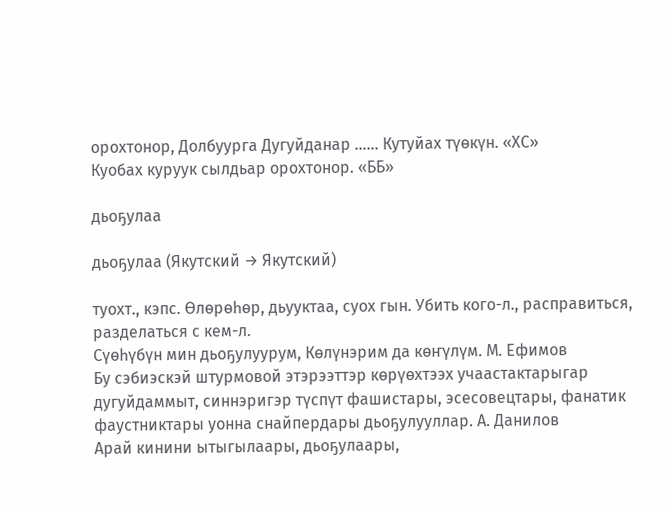орохтонор, Долбуурга Дугуйданар …… Кутуйах түөкүн. «ХС»
Куобах куруук сылдьар орохтонор. «ББ»

дьоҕулаа

дьоҕулаа (Якутский → Якутский)

туохт., кэпс. Өлөрөһөр, дьууктаа, суох гын. Убить кого-л., расправиться, разделаться с кем-л.
Сүөһүбүн мин дьоҕулуурум, Көлүнэрим да көҥүлүм. М. Ефимов
Бу сэбиэскэй штурмовой этэрээттэр көрүөхтээх учаастактарыгар дугуйдаммыт, синнэригэр түспүт фашистары, эсесовецтары, фанатик фаустниктары уонна снайпердары дьоҕулууллар. А. Данилов
Арай кинини ытыгылаары, дьоҕулаары,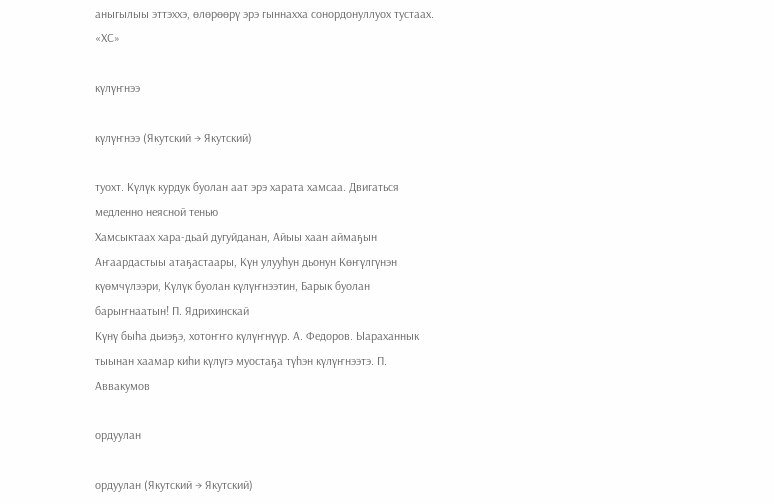аныгылыы эттэххэ, өлөрөөрү эрэ гыннахха сонордонуллуох тустаах. «ХС»

күлүҥнээ

күлүҥнээ (Якутский → Якутский)

туохт. Күлүк курдук буолан аат эрэ харата хамсаа. Двигаться медленно неясной тенью
Хамсыктаах хара-дьай дугуйданан, Айыы хаан аймаҕын Аҥаардастыы атаҕастаары, Күн улууһун дьонун Көҥүлгүнэн күөмчүлээри, Күлүк буолан күлүҥнээтин, Барык буолан барыҥнаатын! П. Ядрихинскай
Күнү быһа дьиэҕэ, хотоҥҥо күлүҥнүүр. А. Федоров. Ыараханнык тыынан хаамар киһи күлүгэ муостаҕа түһэн күлүҥнээтэ. П. Аввакумов

ордуулан

ордуулан (Якутский → Якутский)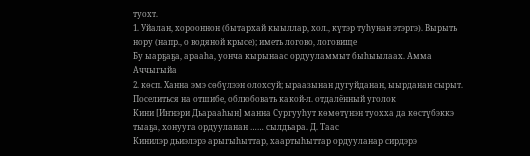туохт.
1. Уйалан, хорооннон (бытархай кыыллар, хол., күтэр туһунан этэргэ). Вырыть нору (напр., о водяной крысе); иметь логово, логовище
Бу ыарҕаҕа, арааһа, уонча кырынаас ордууламмыт быһыылаах. Амма Аччыгыйа
2. көсп. Ханна эмэ сөбүлээн олохсуй; ыраазынан дугуйданан, ыырданан сырыт. Поселиться на отшибе, облюбовать какой-л. отдалённый уголок
Кини [Иҥнэри Дьарааһын] манна Сургууһут көмөтүнэн туохха да көстүбэккэ тыаҕа, хонууга ордууланан …… сылдьара. Д. Таас
Кинилэр дьиэлэрэ арыгыһыттар, хаартыһыттар ордууланар сирдэрэ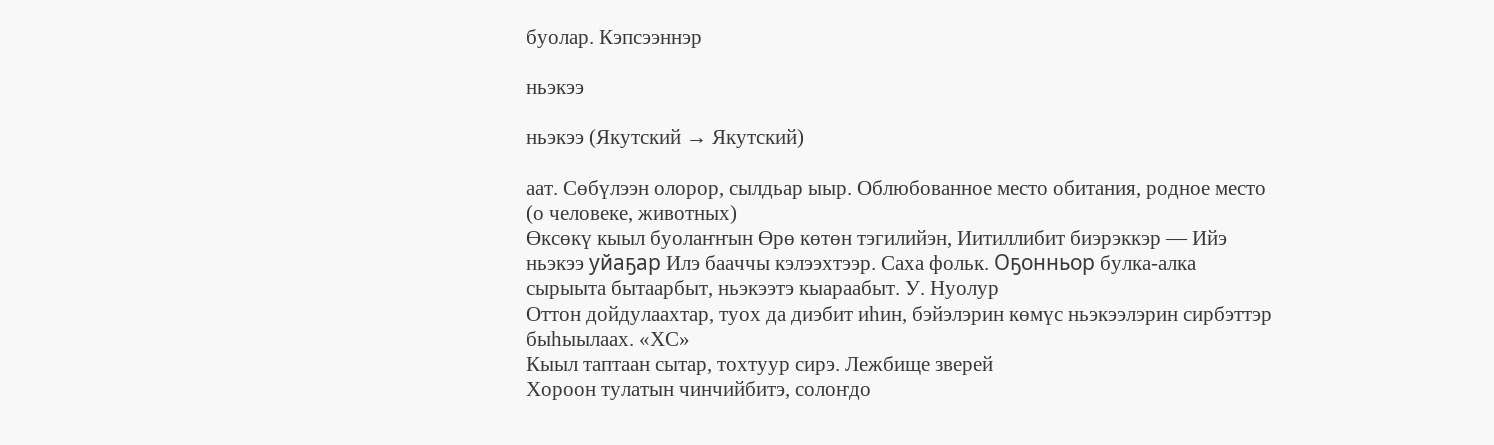буолар. Кэпсээннэр

ньэкээ

ньэкээ (Якутский → Якутский)

аат. Сөбүлээн олорор, сылдьар ыыр. Облюбованное место обитания, родное место (о человеке, животных)
Өксөкү кыыл буолаҥҥын Өрө көтөн тэгилийэн, Иитиллибит биэрэккэр — Ийэ ньэкээ уйаҕар Илэ бааччы кэлээхтээр. Саха фольк. Оҕонньор булка-алка сырыыта бытаарбыт, ньэкээтэ кыараабыт. У. Нуолур
Оттон дойдулаахтар, туох да диэбит иһин, бэйэлэрин көмүс ньэкээлэрин сирбэттэр быһыылаах. «ХС»
Кыыл таптаан сытар, тохтуур сирэ. Лежбище зверей
Хороон тулатын чинчийбитэ, солоҥдо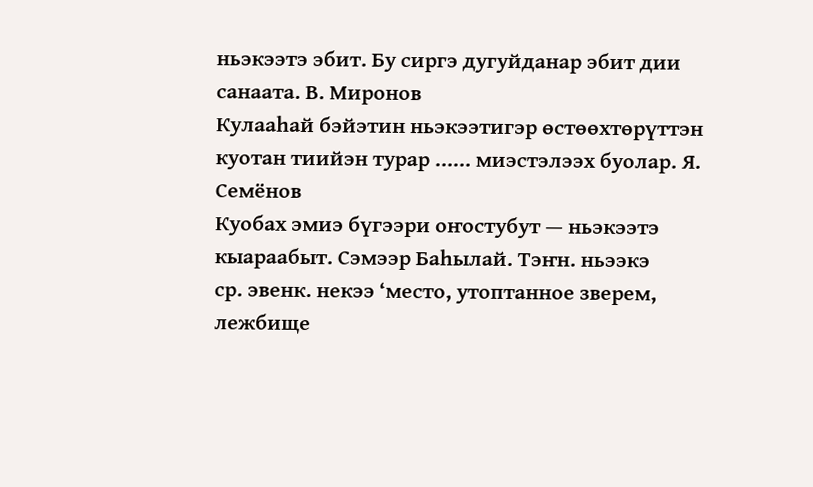ньэкээтэ эбит. Бу сиргэ дугуйданар эбит дии санаата. В. Миронов
Кулааһай бэйэтин ньэкээтигэр өстөөхтөрүттэн куотан тиийэн турар …… миэстэлээх буолар. Я. Семёнов
Куобах эмиэ бүгээри оҥостубут — ньэкээтэ кыараабыт. Сэмээр Баһылай. Тэҥн. ньээкэ
ср. эвенк. некээ ‘место, утоптанное зверем, лежбище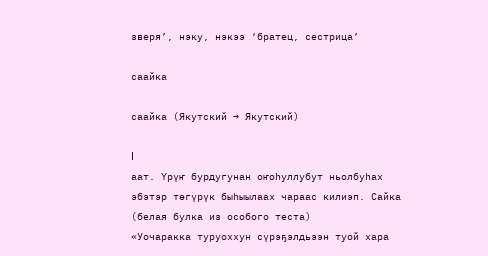зверя’, нэку, нэкээ ‘братец, сестрица’

саайка

саайка (Якутский → Якутский)

I
аат. Үрүҥ бурдугунан оҥоһуллубут ньолбуһах эбэтэр төгүрүк быһыылаах чараас килиэп. Сайка (белая булка из особого теста)
«Уочаракка туруоххун сүрэҕэлдьээн туой хара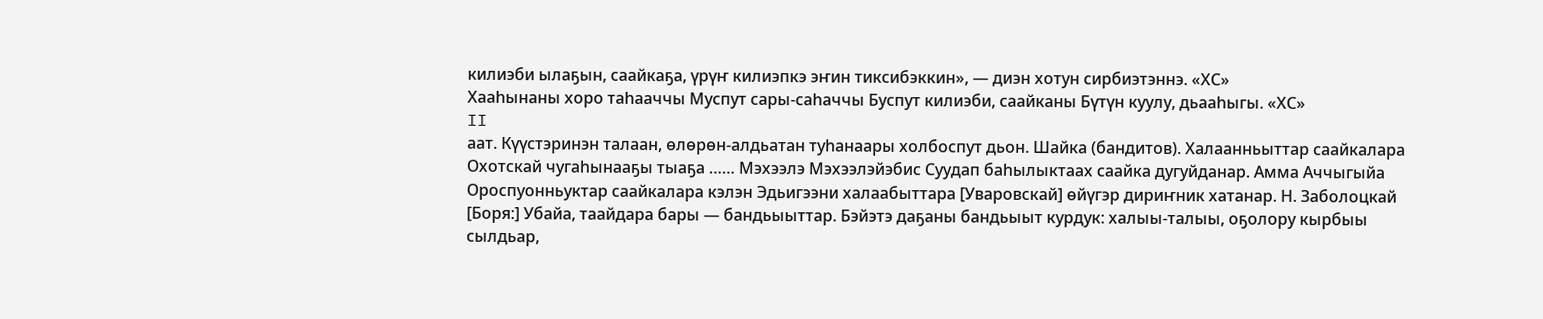килиэби ылаҕын, саайкаҕа, үрүҥ килиэпкэ эҥин тиксибэккин», — диэн хотун сирбиэтэннэ. «ХС»
Хааһынаны хоро таһааччы Муспут сары-саһаччы Буспут килиэби, саайканы Бүтүн куулу, дьааһыгы. «ХС»
II
аат. Күүстэринэн талаан, өлөрөн-алдьатан туһанаары холбоспут дьон. Шайка (бандитов). Халаанньыттар саайкалара
Охотскай чугаһынааҕы тыаҕа …… Мэхээлэ Мэхээлэйэбис Суудап баһылыктаах саайка дугуйданар. Амма Аччыгыйа
Ороспуонньуктар саайкалара кэлэн Эдьигээни халаабыттара [Уваровскай] өйүгэр дириҥник хатанар. Н. Заболоцкай
[Боря:] Убайа, таайдара бары — бандьыыттар. Бэйэтэ даҕаны бандьыыт курдук: халыы-талыы, оҕолору кырбыы сылдьар,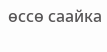өссө саайка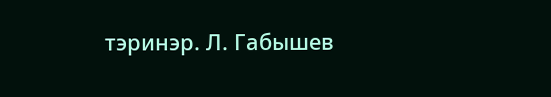тэринэр. Л. Габышев